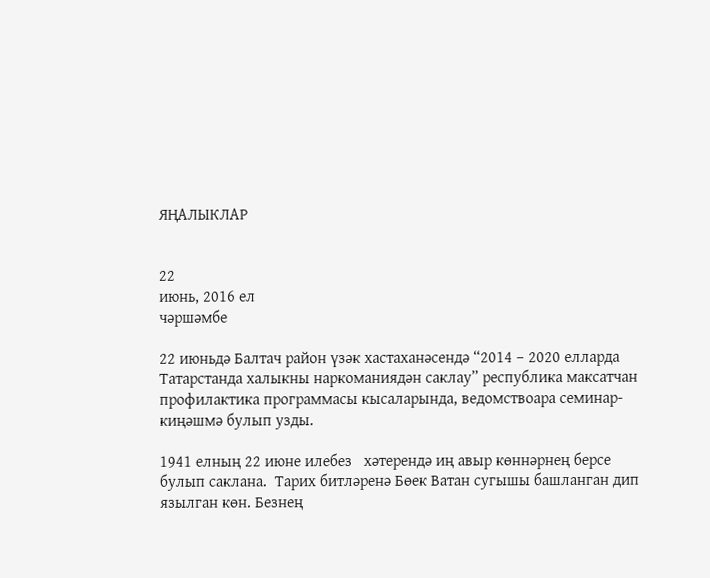ЯҢАЛЫКЛАР


22
июнь, 2016 ел
чәршәмбе

22 июньдә Балтач район үзәк хастаханәсендә “2014 – 2020 елларда Татарстанда халыкны наркоманиядән саклау” республика максатчан профилактика программасы кысаларында, ведомствоара семинар-киңәшмә булып узды.

1941 елның 22 июне илебез   хәтерендә иң авыр көннәрнең берсе булып саклана.  Тарих битләренә Бөек Ватан сугышы башланган дип язылган көн. Безнең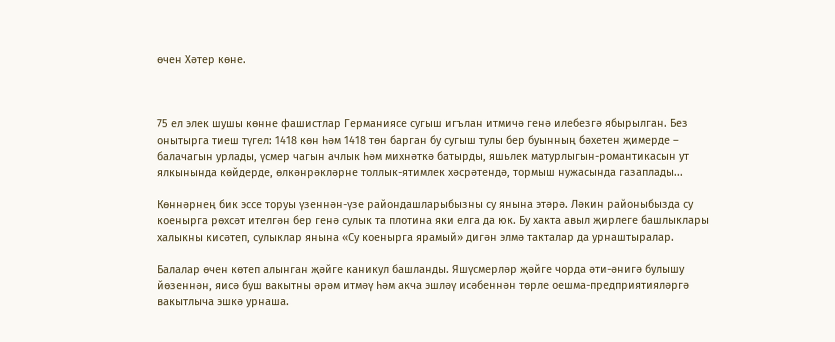өчен Хәтер көне.



75 ел элек шушы көнне фашистлар Германиясе сугыш игълан итмичә генә илебезгә ябырылган. Без онытырга тиеш түгел: 1418 көн һәм 1418 төн барган бу сугыш тулы бер буынның бәхетен җимерде – балачагын урлады, үсмер чагын ачлык һәм михнәткә батырды, яшьлек матурлыгын-романтикасын ут ялкынында көйдерде, өлкәнрәкләрне толлык-ятимлек хәсрәтендә, тормыш нужасында газаплады...

Көннәрнең бик эссе торуы үзеннән-үзе райондашларыбызны су янына этәрә. Ләкин районыбызда су коенырга рөхсәт ителгән бер генә сулык та плотина яки елга да юк. Бу хакта авыл җирлеге башлыклары халыкны кисәтеп, сулыклар янына «Су коенырга ярамый» дигән элмә такталар да урнаштыралар.

Балалар өчен көтеп алынган җәйге каникул башланды. Яшүсмерләр җәйге чорда әти-әнигә булышу йөзеннән, яисә буш вакытны әрәм итмәү һәм акча эшләү исәбеннән төрле оешма-предприятияләргә вакытлыча эшкә урнаша.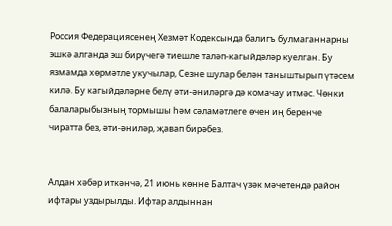Россия Федерациясенең Хезмәт Кодексында балигъ булмаганнарны эшкә алганда эш бирүчегә тиешле таләп-кагыйдәләр куелган. Бу язмамда хөрмәтле укучылар, Сезне шулар белән таныштырып үтәсем килә. Бу кагыйдәләрне белү әти-әниләргә дә комачау итмәс. Чөнки балаларыбызның тормышы һәм сәламәтлеге өчен иң беренче чиратта без, әти-әниләр, җавап бирәбез.


Алдан хәбәр иткәнчә, 21 июнь көнне Балтач үзәк мәчетендә район ифтары уздырылды. Ифтар алдыннан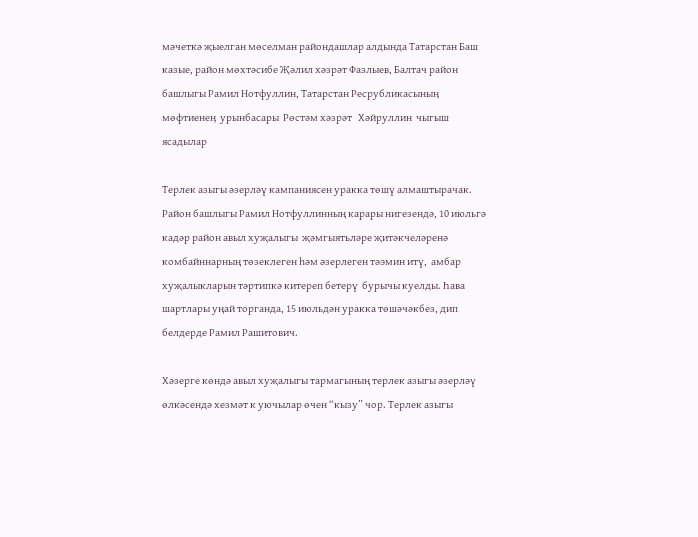мәчеткә җыелган мөселман райондашлар алдында Татарстан Баш казые, район мөхтәсибе Җәлил хәзрәт Фазлыев, Балтач район башлыгы Рамил Нотфуллин, Татарстан Ресрубликасыныӊ мөфтиенеӊ  урынбасары  Рөстәм хәзрәт   Хәйруллин  чыгыш ясадылар

Терлек азыгы әзерләү кампаниясен уракка төшү алмаштырачак. Район башлыгы Рамил Нотфуллинның карары нигезендә, 10 июльгә кадәр район авыл хуҗалыгы  җәмгыятьләре җитәкчеләренә  комбайннарның төзеклеген һәм әзерлеген тәэмин итү,  амбар хуҗалыкларын тәртипкә китереп бетерү  бурычы куелды. Һава шартлары уңай торганда, 15 июльдән уракка төшәчәкбез, дип белдерде Рамил Рашитович.

Хәзерге көндә авыл хуҗалыгы тармагының терлек азыгы әзерләү өлкәсендә хезмәт к уючылар өчен “кызу” чор. Терлек азыгы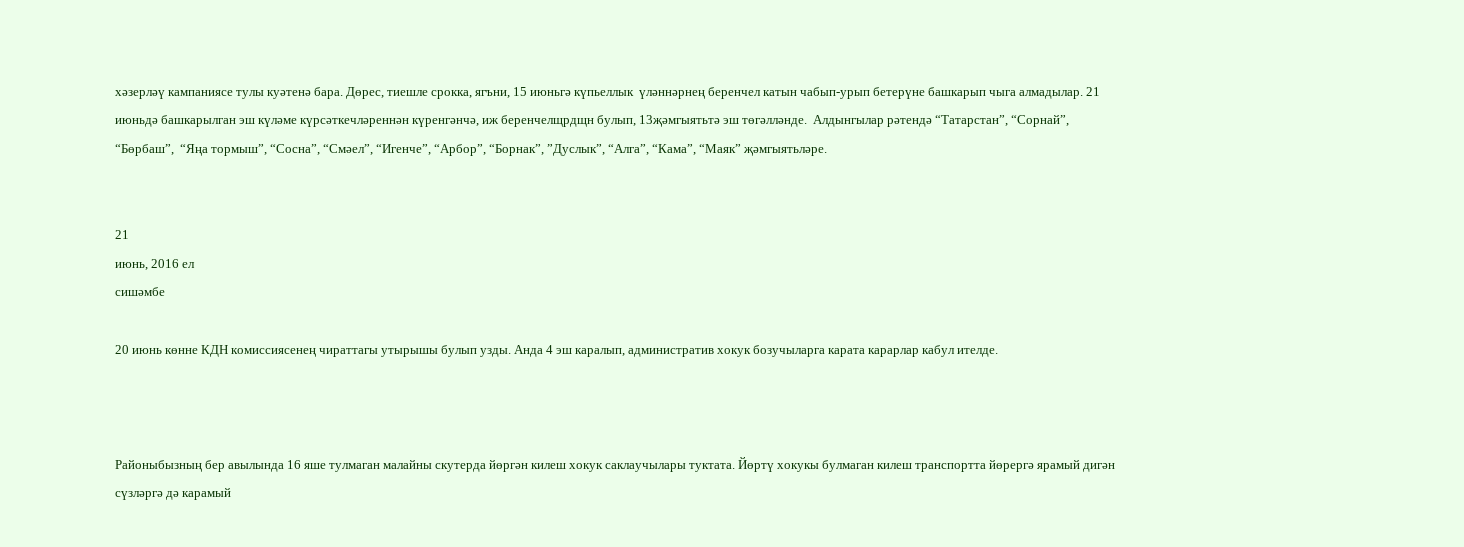хәзерләү кампаниясе тулы куәтенә бара. Дөрес, тиешле срокка, ягъни, 15 июньгә күпьеллык  үләннәрнең беренчел катын чабып-урып бетерүне башкарып чыга алмадылар. 21 июньдә башкарылган эш күләме күрсәткечләреннән күренгәнчә, иж беренчелщрдщн булып, 13җәмгыятьтә эш төгәлләнде.  Алдынгылар рәтендә “Татарстан”, “Сорнай”, “Бөрбаш”,  “Яңа тормыш”, “Сосна”, “Смәел”, “Игенче”, “Арбор”, “Борнак”, ”Дуслык”, “Алга”, “Кама”, “Маяк” җәмгыятьләре.


21
июнь, 2016 ел
сишәмбе

20 июнь көнне КДН комиссиясенең чираттагы утырышы булып узды. Анда 4 эш каралып, административ хокук бозучыларга карата карарлар кабул ителде.



Районыбызның бер авылында 16 яше тулмаган малайны скутерда йөргән килеш хокук саклаучылары туктата. Йөртү хокукы булмаган килеш транспортта йөрергә ярамый дигән сүзләргә дә карамый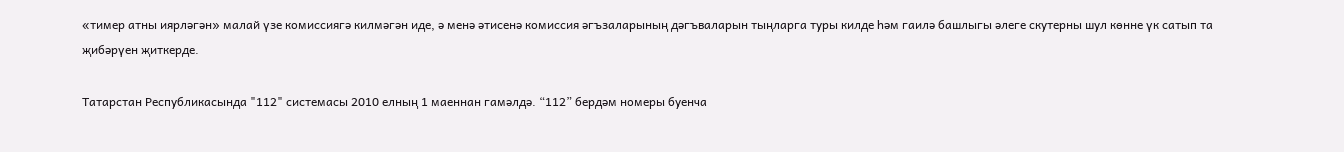«тимер атны иярләгән» малай үзе комиссиягә килмәгән иде, ә менә әтисенә комиссия әгъзаларының дәгъваларын тыңларга туры килде һәм гаилә башлыгы әлеге скутерны шул көнне үк сатып та җибәрүен җиткерде.

Татарстан Республикасында "112" системасы 2010 елның 1 маеннан гамәлдә. “112” бердәм номеры буенча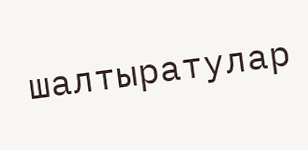шалтыратулар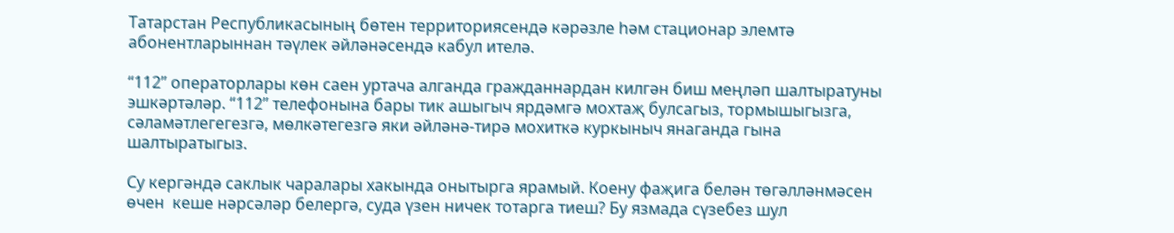Татарстан Республикасының бөтен территориясендә кәрәзле һәм стационар элемтә абонентларыннан тәүлек әйләнәсендә кабул ителә.

“112” операторлары көн саен уртача алганда гражданнардан килгән биш меңләп шалтыратуны эшкәртәләр. “112” телефонына бары тик ашыгыч ярдәмгә мохтаҗ булсагыз, тормышыгызга, сәламәтлегегезгә, мөлкәтегезгә яки әйләнә-тирә мохиткә куркыныч янаганда гына шалтыратыгыз.

Су кергәндә саклык чаралары хакында онытырга ярамый. Коену фаҗига белән төгәлләнмәсен өчен  кеше нәрсәләр белергә, суда үзен ничек тотарга тиеш? Бу язмада сүзебез шул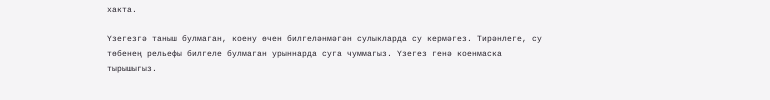хакта.

Үзегезгә таныш булмаган, коену өчен билгеләнмәгән сулыкларда су кермәгез. Тирәнлеге, су төбенең рельефы билгеле булмаган урыннарда суга чуммагыз. Үзегез генә коенмаска тырышыгыз.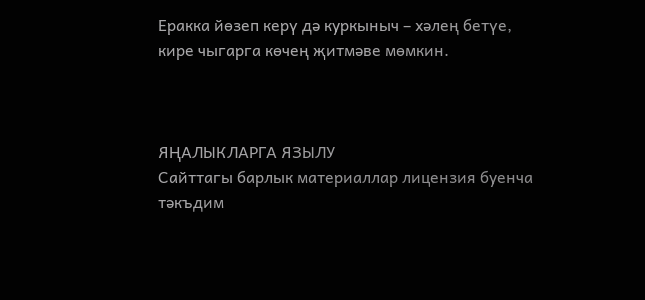Еракка йөзеп керү дә куркыныч – хәлең бетүе, кире чыгарга көчең җитмәве мөмкин.



ЯҢАЛЫКЛАРГА ЯЗЫЛУ
Сайттагы барлык материаллар лицензия буенча тәкъдим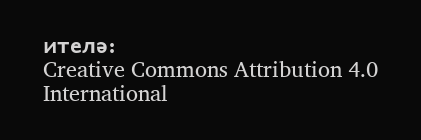ителә:
Creative Commons Attribution 4.0 International